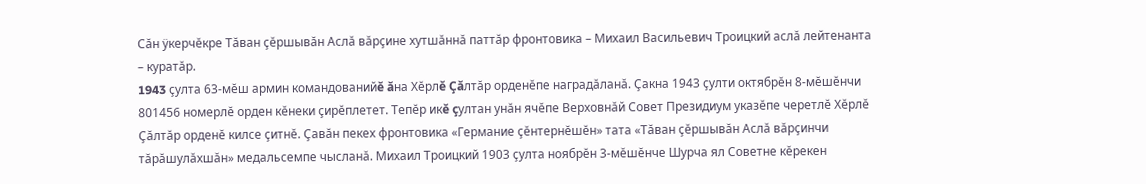Сăн ÿкерчĕкре Тăван çĕршывăн Аслă вăрçине хутшăннă паттăр фронтовика – Михаил Васильевич Троицкий аслă лейтенанта – куратăр.
1943 çулта 63-мĕш армин командованийĕ ăна Хĕрлĕ Çăлтăр орденĕпе наградăланă. Çакна 1943 çулти октябрĕн 8-мĕшĕнчи 801456 номерлĕ орден кĕнеки çирĕплетет. Тепĕр икĕ çултан унăн ячĕпе Верховнăй Совет Президиум указĕпе черетлĕ Хĕрлĕ Çăлтăр орденĕ килсе çитнĕ. Çавăн пекех фронтовика «Германие çĕнтернĕшĕн» тата «Тăван çĕршывăн Аслă вăрçинчи тăрăшулăхшăн» медальсемпе чысланă. Михаил Троицкий 1903 çулта ноябрĕн 3-мĕшĕнче Шурча ял Советне кĕрекен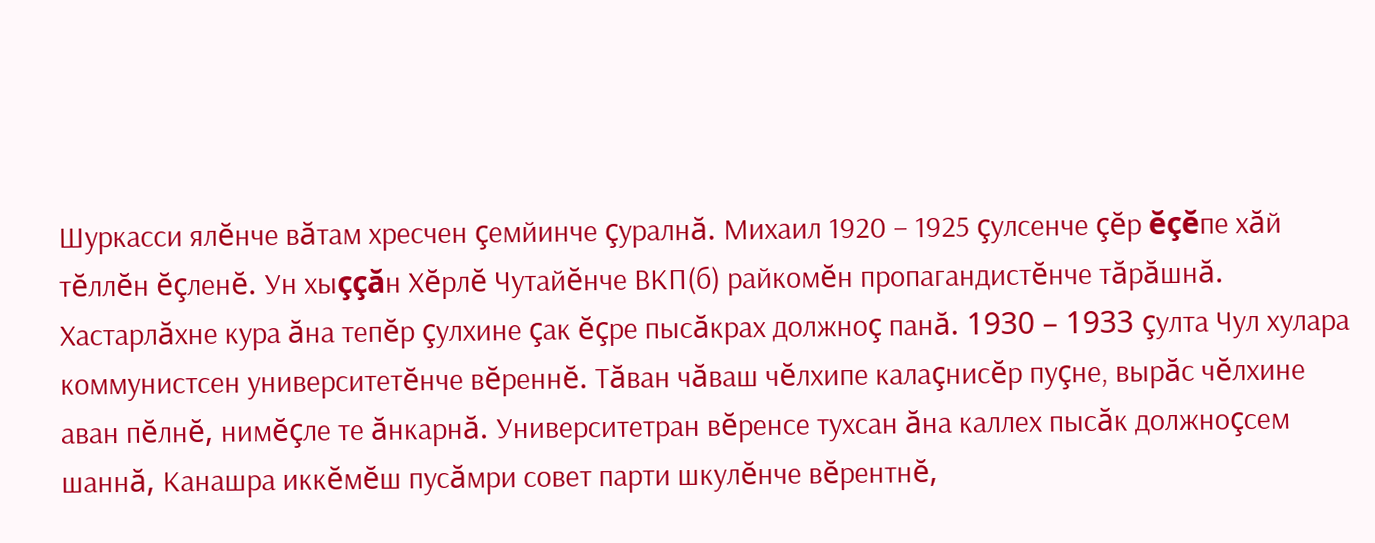Шуркасси ялĕнче вăтам хресчен çемйинче çуралнă. Михаил 1920 – 1925 çулсенче çĕр ĕçĕпе хăй тĕллĕн ĕçленĕ. Ун хыççăн Хĕрлĕ Чутайĕнче ВКП(б) райкомĕн пропагандистĕнче тăрăшнă. Хастарлăхне кура ăна тепĕр çулхине çак ĕçре пысăкрах должноç панă. 1930 – 1933 çулта Чул хулара коммунистсен университетĕнче вĕреннĕ. Тăван чăваш чĕлхипе калаçнисĕр пуçне, вырăс чĕлхине аван пĕлнĕ, нимĕçле те ăнкарнă. Университетран вĕренсе тухсан ăна каллех пысăк должноçсем шаннă, Канашра иккĕмĕш пусăмри совет парти шкулĕнче вĕрентнĕ,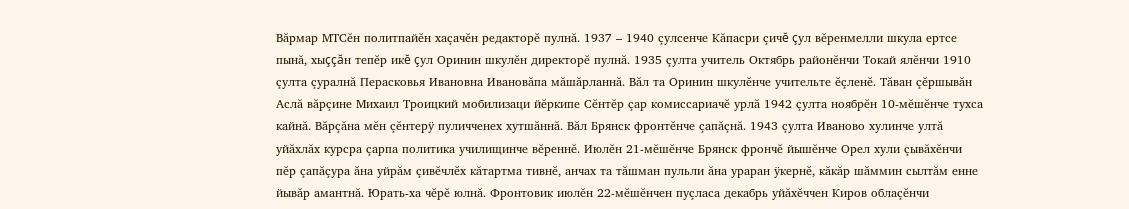Вăрмар МТСĕн политпайĕн хаçачĕн редакторĕ пулнă. 1937 – 1940 çулсенче Кăпасри çичĕ çул вĕренмелли шкула ертсе пынă, хыççăн тепĕр икĕ çул Оринин шкулĕн директорĕ пулнă. 1935 çулта учитель Октябрь районĕнчи Токай ялĕнчи 1910 çулта çуралнă Перасковья Ивановна Ивановăпа мăшăрланнă. Вăл та Оринин шкулĕнче учительте ĕçленĕ. Тăван çĕршывăн Аслă вăрçине Михаил Троицкий мобилизаци йĕркипе Сĕнтĕр çар комиссариачĕ урлă 1942 çулта ноябрĕн 10-мĕшĕнче тухса кайнă. Вăрçăна мĕн çĕнтерÿ пуличченех хутшăннă. Вăл Брянск фронтĕнче çапăçнă. 1943 çулта Иваново хулинче ултă уйăхлăх курсра çарпа политика училищинче вĕреннĕ. Июлĕн 21-мĕшĕнче Брянск фрончĕ йышĕнче Орел хули çывăхĕнчи пĕр çапăçура ăна уйрăм çивĕчлĕх кăтартма тивнĕ, анчах та тăшман пульли ăна ураран ÿкернĕ, кăкăр шăммин сылтăм енне йывăр амантнă. Юрать-ха чĕрĕ юлнă. Фронтовик июлĕн 22-мĕшĕнчен пуçласа декабрь уйăхĕччен Киров облаçĕнчи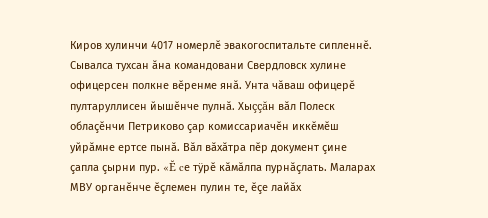Киров хулинчи 4017 номерлĕ эвакогоспитальте сипленнĕ. Сывалса тухсан ăна командовани Свердловск хулине офицерсен полкне вĕренме янă. Унта чăваш офицерĕ пултаруллисен йышĕнче пулнă. Хыççăн вăл Полеск облаçĕнчи Петриково çар комиссариачĕн иккĕмĕш уйрăмне ертсе пынă. Вăл вăхăтра пĕр документ çине çапла çырни пур. «Ĕ cе тÿрĕ кăмăлпа пурнăçлать. Маларах МВУ органĕнче ĕçлемен пулин те, ĕçе лайăх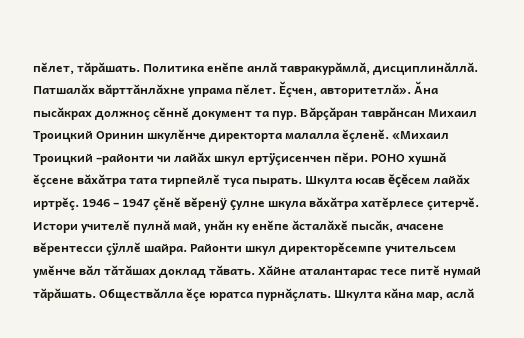пĕлет, тăрăшать. Политика енĕпе анлă тавракурăмлă, дисциплинăллă. Патшалăх вăрттăнлăхне упрама пĕлет. Ĕçчен, авторитетлă». Ăна пысăкрах должноç сĕннĕ документ та пур. Вăрçăран таврăнсан Михаил Троицкий Оринин шкулĕнче директорта малалла ĕçленĕ. «Михаил Троицкий –районти чи лайăх шкул ертÿçисенчен пĕри. РОНО хушнă ĕçсене вăхăтра тата тирпейлĕ туса пырать. Шкулта юсав ĕçĕсем лайăх иртрĕç. 1946 – 1947 çĕнĕ вĕренÿ çулне шкула вăхăтра хатĕрлесе çитерчĕ. Истори учителĕ пулнă май, унăн ку енĕпе ăсталăхĕ пысăк, ачасене вĕрентесси çÿллĕ шайра. Районти шкул директорĕсемпе учительсем умĕнче вăл тăтăшах доклад тăвать. Хăйне аталантарас тесе питĕ нумай тăрăшать. Обществăлла ĕçе юратса пурнăçлать. Шкулта кăна мар, аслă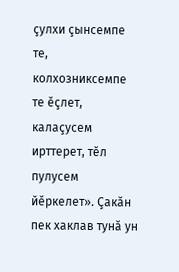çулхи çынсемпе те, колхозниксемпе те ĕçлет, калаçусем ирттерет, тĕл пулусем йĕркелет». Çакăн пек хаклав тунă ун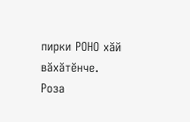пирки РОНО хăй вăхăтĕнче.
Роза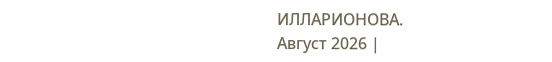ИЛЛАРИОНОВА.
Август 2026 |